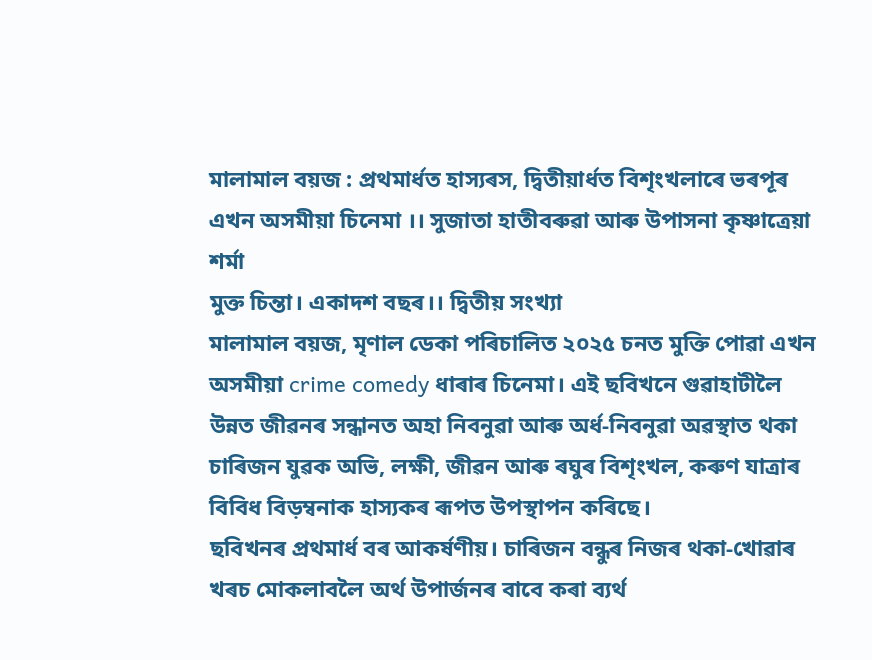মালামাল বয়জ : প্রথমার্ধত হাস্যৰস, দ্বিতীয়ার্ধত বিশৃংখলাৰে ভৰপূৰ এখন অসমীয়া চিনেমা ।। সুজাতা হাতীবৰুৱা আৰু উপাসনা কৃষ্ণাত্ৰেয়া শৰ্মা
মুক্ত চিন্তা। একাদশ বছৰ।। দ্বিতীয় সংখ্যা
মালামাল বয়জ, মৃণাল ডেকা পৰিচালিত ২০২৫ চনত মুক্তি পোৱা এখন অসমীয়া crime comedy ধাৰাৰ চিনেমা। এই ছবিখনে গুৱাহাটীলৈ উন্নত জীৱনৰ সন্ধানত অহা নিবনুৱা আৰু অৰ্ধ-নিবনুৱা অৱস্থাত থকা চাৰিজন যুৱক অভি, লক্ষী, জীৱন আৰু ৰঘুৰ বিশৃংখল, কৰুণ যাত্ৰাৰ বিবিধ বিড়ম্বনাক হাস্যকৰ ৰূপত উপস্থাপন কৰিছে।
ছবিখনৰ প্ৰথমাৰ্ধ বৰ আকৰ্ষণীয়। চাৰিজন বন্ধুৰ নিজৰ থকা-খোৱাৰ খৰচ মোকলাবলৈ অৰ্থ উপাৰ্জনৰ বাবে কৰা ব্যৰ্থ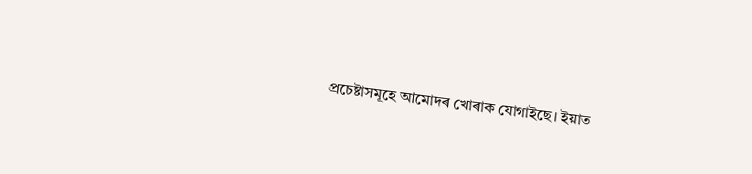প্ৰচেষ্টাসমূহে আমোদৰ খোৰাক যোগাইছে। ইয়াত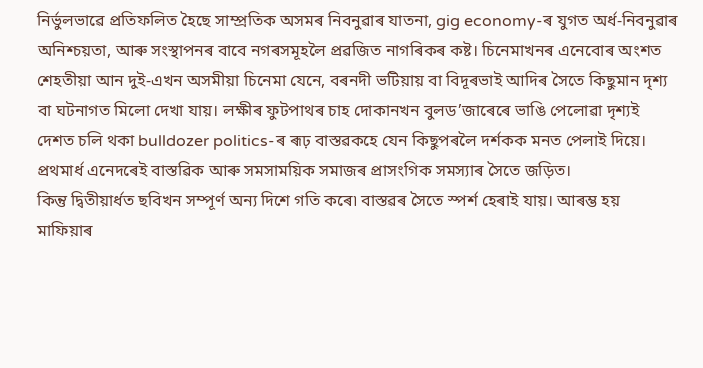নির্ভুলভাৱে প্ৰতিফলিত হৈছে সাম্প্ৰতিক অসমৰ নিবনুৱাৰ যাতনা, gig economy-ৰ যুগত অৰ্ধ-নিবনুৱাৰ অনিশ্চয়তা, আৰু সংস্থাপনৰ বাবে নগৰসমূহলৈ প্ৰৱজিত নাগৰিকৰ কষ্ট। চিনেমাখনৰ এনেবোৰ অংশত শেহতীয়া আন দুই-এখন অসমীয়া চিনেমা যেনে, বৰনদী ভটিয়ায় বা বিদূৰভাই আদিৰ সৈতে কিছুমান দৃশ্য বা ঘটনাগত মিলো দেখা যায়। লক্ষীৰ ফুটপাথৰ চাহ দোকানখন বুলড’জাৰেৰে ভাঙি পেলোৱা দৃশ্যই দেশত চলি থকা bulldozer politics-ৰ ৰূঢ় বাস্তৱকহে যেন কিছুপৰলৈ দৰ্শকক মনত পেলাই দিয়ে। প্ৰথমাৰ্ধ এনেদৰেই বাস্তৱিক আৰু সমসাময়িক সমাজৰ প্ৰাসংগিক সমস্যাৰ সৈতে জড়িত।
কিন্তু দ্বিতীয়ার্ধত ছবিখন সম্পূর্ণ অন্য দিশে গতি কৰে৷ বাস্তৱৰ সৈতে স্পৰ্শ হেৰাই যায়। আৰম্ভ হয় মাফিয়াৰ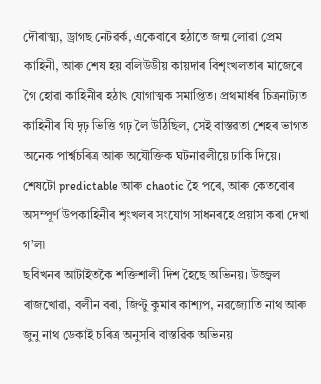দৌৰাত্ম্য, ড্ৰাগছ নেটৱৰ্ক, একেবাৰে হঠাতে জন্ম লোৱা প্ৰেম কাহিনী, আৰু শেষ হয় বলিউডীয় কায়দাৰ বিশৃংখলতাৰ মাজেৰে গৈ হোৱা কাহিনীৰ হঠাৎ যোগাত্মক সমাপ্তিত। প্ৰথমাৰ্ধৰ চিত্ৰনাট্যত কাহিনীৰ যি দৃঢ় ভিত্তি গঢ় লৈ উঠিছিল, সেই বাস্তৱতা শেহৰ ভাগত অনেক পার্শ্বচৰিত্ৰ আৰু অযৌক্তিক ঘটনাৱলীয়ে ঢাকি দিয়ে। শেষটো predictable আৰু chaotic হৈ পৰে, আৰু কেতবোৰ অসম্পূৰ্ণ উপকাহিনীৰ শৃংখলৰ সংযোগ সাধনৰহে প্ৰয়াস কৰা দেখা গ’ল৷
ছবিখনৰ আটাইতকৈ শক্তিশালী দিশ হৈছে অভিনয়। উজ্জ্বল ৰাজখোৱা, বলীন বৰা, জিণ্টু কুমাৰ কাশ্যপ, নৱজ্যোতি নাথ আৰু জুনু নাথ ডেকাই চৰিত্ৰ অনুসৰি বাস্তৱিক অভিনয়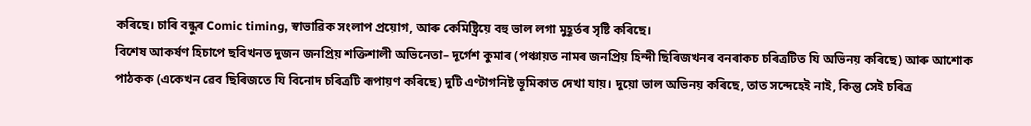কৰিছে। চাৰি বন্ধুৰ Comic timing, স্বাভাৱিক সংলাপ প্রয়োগ, আৰু কেমিষ্ট্রিয়ে বহু ভাল লগা মুহূৰ্তৰ সৃষ্টি কৰিছে।
বিশেষ আকর্ষণ হিচাপে ছবিখনত দুজন জনপ্রিয় শক্তিশালী অভিনেতা– দূৰ্গেশ কুমাৰ (পঞ্চায়ত নামৰ জনপ্ৰিয় হিন্দী ছিৰিজখনৰ বনৰাকচ চৰিত্ৰটিত যি অভিনয় কৰিছে) আৰু আশোক পাঠকক (একেখন ৱেব ছিৰিজতে যি বিনোদ চৰিত্ৰটি ৰূপায়ণ কৰিছে) দুটি এণ্টাগনিষ্ট ভূমিকাত দেখা যায়। দুয়ো ভাল অভিনয় কৰিছে, তাত সন্দেহেই নাই, কিন্তু সেই চৰিত্ৰ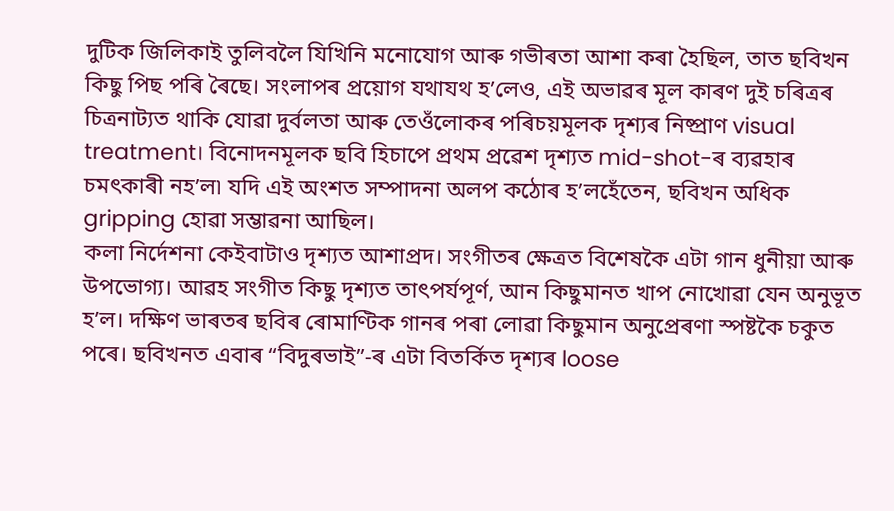দুটিক জিলিকাই তুলিবলৈ যিখিনি মনোযোগ আৰু গভীৰতা আশা কৰা হৈছিল, তাত ছবিখন কিছু পিছ পৰি ৰৈছে। সংলাপৰ প্ৰয়োগ যথাযথ হ’লেও, এই অভাৱৰ মূল কাৰণ দুই চৰিত্ৰৰ চিত্ৰনাট্যত থাকি যোৱা দুৰ্বলতা আৰু তেওঁলোকৰ পৰিচয়মূলক দৃশ্যৰ নিষ্প্রাণ visual treatment। বিনোদনমূলক ছবি হিচাপে প্ৰথম প্ৰৱেশ দৃশ্যত mid-shot-ৰ ব্যৱহাৰ চমৎকাৰী নহ’ল৷ যদি এই অংশত সম্পাদনা অলপ কঠোৰ হ’লহেঁতেন, ছবিখন অধিক gripping হোৱা সম্ভাৱনা আছিল।
কলা নির্দেশনা কেইবাটাও দৃশ্যত আশাপ্রদ। সংগীতৰ ক্ষেত্ৰত বিশেষকৈ এটা গান ধুনীয়া আৰু উপভোগ্য। আৱহ সংগীত কিছু দৃশ্যত তাৎপর্যপূর্ণ, আন কিছুমানত খাপ নোখোৱা যেন অনুভূত হ’ল। দক্ষিণ ভাৰতৰ ছবিৰ ৰোমাণ্টিক গানৰ পৰা লোৱা কিছুমান অনুপ্ৰেৰণা স্পষ্টকৈ চকুত পৰে। ছবিখনত এবাৰ “বিদুৰভাই”-ৰ এটা বিতৰ্কিত দৃশ্যৰ loose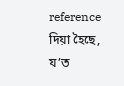reference দিয়া হৈছে, য’ত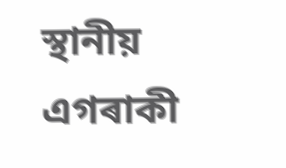স্থানীয় এগৰাকী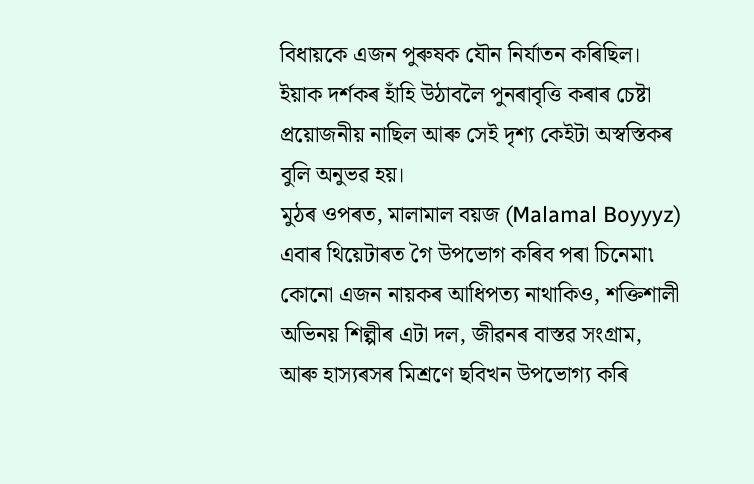বিধায়কে এজন পুৰুষক যৌন নির্যাতন কৰিছিল। ইয়াক দৰ্শকৰ হাঁহি উঠাবলৈ পুনৰাবৃত্তি কৰাৰ চেষ্টা প্রয়োজনীয় নাছিল আৰু সেই দৃশ্য কেইটা অস্বস্তিকৰ বুলি অনুভৱ হয়।
মুঠৰ ওপৰত, মালামাল বয়জ (Malamal Boyyyz) এবাৰ থিয়েটাৰত গৈ উপভোগ কৰিব পৰা চিনেমা৷ কোনো এজন নায়কৰ আধিপত্য নাথাকিও, শক্তিশালী অভিনয় শিল্পীৰ এটা দল, জীৱনৰ বাস্তৱ সংগ্ৰাম, আৰু হাস্যৰসৰ মিশ্ৰণে ছবিখন উপভোগ্য কৰি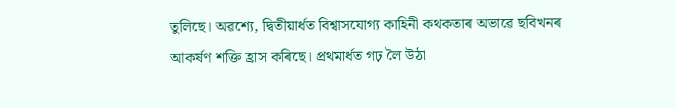তুলিছে। অৱশ্যে, দ্বিতীয়ার্ধত বিশ্বাসযোগ্য কাহিনী কথকতাৰ অভাৱে ছবিখনৰ আকর্ষণ শক্তি হ্ৰাস কৰিছে। প্ৰথমাৰ্ধত গঢ় লৈ উঠা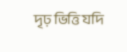দৃঢ় ভিত্তি যদি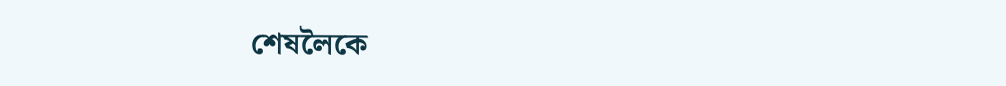শেষলৈকে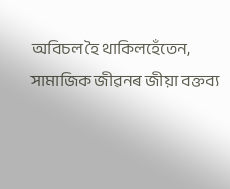অবিচল হৈ থাকিলহেঁতেন, সামাজিক জীৱনৰ জীয়া বক্তব্য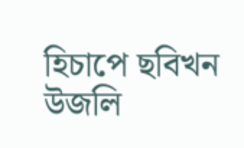হিচাপে ছবিখন উজলি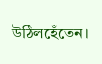উঠিলহেঁতেন।